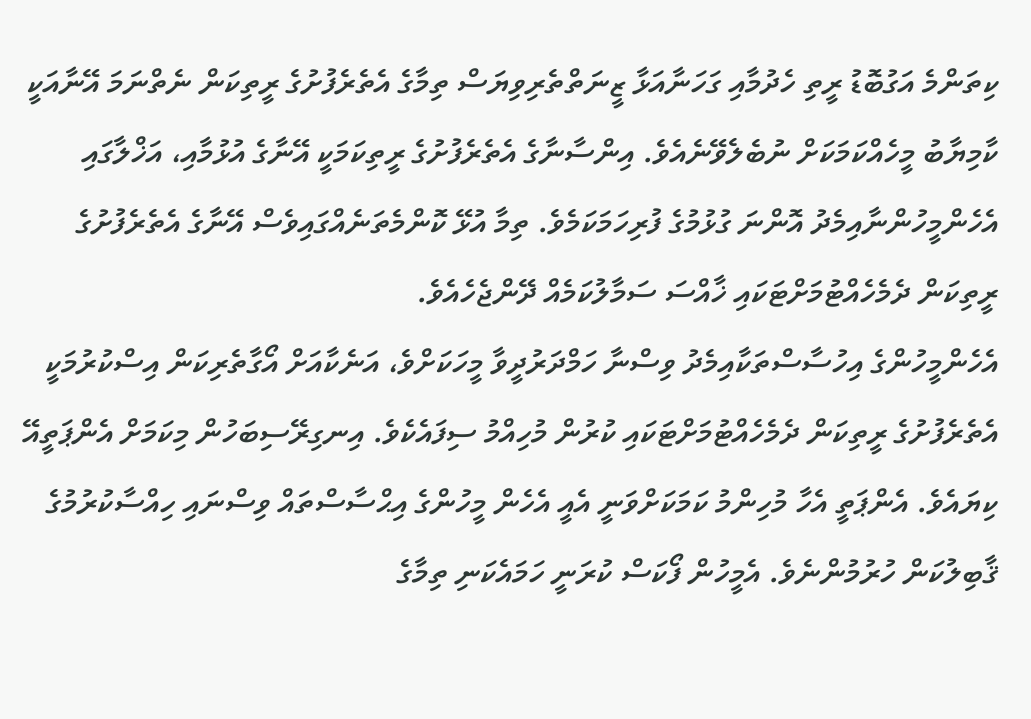ކިތަންމެ އަގުބޮޑު ރީތި ހެދުމާއި ގަހަނާއަޅާ ޒީނަތްތެރިވިޔަސް ތިމާގެ އެތެރެފުށުގެ ރީތިކަން ނެތްނަމަ އޭނާއަކީ ކާމިޔާބު މީހެއްކަމަކަށް ނުބެލެވޭނެއެވެ. އިންސާނާގެ އެތެރެފުށުގެ ރީތިކަމަކީ އޭނާގެ އުޅުމާއި، އަޚްލާގައި އެހެންމީހުންނާއިމެދު އޮންނަ ގުޅުމުގެ ފުރިހަމަކަމެވެ. ތިމާ އުޅޭ ކޮންމެތަނެއްގައިވެސް އޭނާގެ އެތެރެފުށުގެ ރީތިކަން ދެމެހެއްޓުމަށްޓަކައި ޚާއްސަ ސަމާލުކަމެއް ދޭންޖެހެއެވެ.
އެހެންމީހުންގެ އިހުސާސްތަކާއިމެދު ވިސްނާ ހަމްދަރުދީވާ މީހަކަށްވެ، އަނެކާއަށް އޯގާތެރިކަން އިސްކުރުމަކީ އެތެރެފުށުގެ ރީތިކަން ދެމެހެއްޓުމަށްޓަކައި ކުރުން މުހިއްމު ސިފައެކެވެ. އިނގިރޭސިބަހުން މިކަމަށް އެންޕަތީއޭ ކިޔައެވެ. އެންޕަތީ އެހާ މުހިންމު ކަމަކަށްވަނީ އެއީ އެހެން މީހުންގެ އިޙްސާސްތައް ވިސްނައި ހިއްސާކުރުމުގެ ޤާބިލުކަން ހުރުމުންނެވެ. އެމީހުން ފޯކަސް ކުރަނީ ހަމައެކަނި ތިމާގެ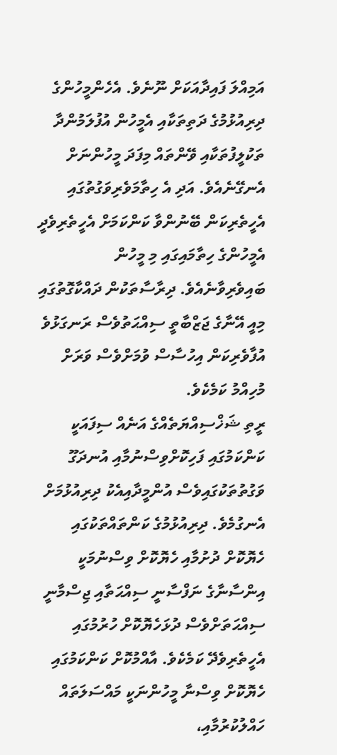އަމިއްލަ ފައިދާއަކަށް ނޫނެވެ. އެހެންމީހުންގެ ދިރިއުޅުމުގެ ދަތިތަކާއި އެމީހުން އުފުލަމުންދާ ތަކުލީފުތަކާއި ވޭންތައް މިފަދަ މީހުންނަށް އެނގޭނެއެވެ. އަދި އެ ހިތާމަވެރިވަގުތުގައި އެހީތެރިކަން ބޭނުންވާ ކަންކަމަށް އެހީތެރިވެދީ އެމީހުންގެ ހިތާމައިގައި މި މީހުން ބައިވެރިވާނެއެވެ. ދިރާސާތަކުން ދައްކާގޮތުގައި މިއީ އޭނާގެ ޖަޒްބާތީ ސިއްޙަތުވެސް ރަނގަޅުވެ އުފާވެރިކަން އިހުސާސް ވުމަށްވެސް ވަރަށް މުހިއްމު ކަމެކެވެ.
ރީތި ޝަޚްސިއްޔަތެއްގެ އަނެއް ސިފައަކީ ކަންކަމުގައި ފަހިކޮށްވިސްނުމާއި އުނދަގޫ ވަގުތުތަކުގައިވެސް އުންމީދާއިއެކު ދިރިއުޅުމަށް އެނގުމެވެ. ދިރިއުޅުމުގެ ކަންތައްތަކުގައި ހެޔޮކޮށް ދުށުމާއި ހެޔޮކޮށް ވިސްނުމަކީ އިންސާނާގެ ނަފްސާނީ ސިއްޙަތާއި ޖިސްމާނީ ސިއްޙަތަށްވެސް ދުޅަހެޔޮކޮށް ހުރުމުގައި އެހީތެރިވެދޭ ކަމެކެވެ. އާއްމުކޮށް ކަންކަމުގައި ހެޔޮކޮށް ވިސްނާ މީހުންނަކީ މައްސަލަތައް ހައްލުކުރުމާއި،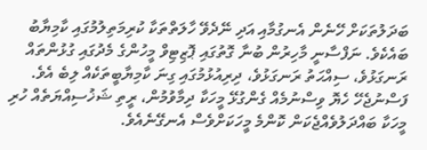ބަދަލުތަކަށް ހޭނެން އެނގުމާއި އަދި ނޭދެވޭ ހާލަތްތަކާ ކުރިމަތިލުމުގައި ކާމިޔާބު ބައެކެވެ. ނަފްސާނީ މާހިރުން ބުނާ ގޮތުގައި ޕޮޒިޓިވް މީހުންގެ މެދުގައި ގުޅުންތައް ރަނގަޅުވެ، ސިއްޙަތު ރަނގަޅުވެ، ދިރިއުޅުމުގައި ގިނަ ކާމިޔާބީތަކެއް ލިބެ އެވެ. ފަސްނުޖެހޭ ހެޔޮ ވިސްނުމެއް ގެންގުޅޭ މީހަކާ ދިމާވުމުން، ރީތި ޝަޚުސިއްޔަތެއް ހުރި މީހަކާ ބައްދަލުވެއްޖެކަން ކޮންމެ މީހަކަށްވެސް އެނގޭނެއެވެ.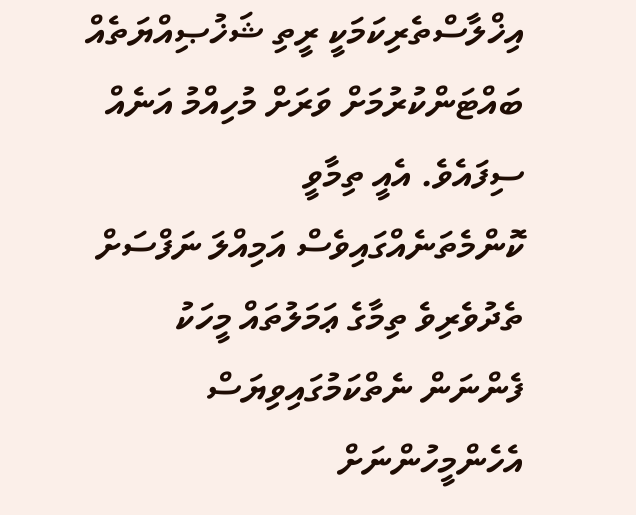އިޚްލާސްތެރިކަމަކީ ރީތި ޝަޚުޞިއްޔަތެއް ބައްޓަންކުރުމަށް ވަރަށް މުހިއްމު އަނެއް ސިފައެވެ. އެއީ ތިމާވީ ކޮންމެތަނެއްގައިވެސް އަމިއްލަ ނަފްސަށް ތެދުވެރިވެ ތިމާގެ ޢަމަލުތައް މީހަކު ފެންނަން ނެތްކަމުގައިވިޔަސް އެހެންމީހުންނަށް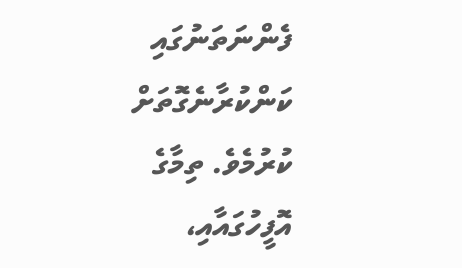ފެންނަތަނުގައި ކަންކުރާނެގޮތަށް ކުރުމެވެ. ތިމާގެ އޮފީހުގައާއި،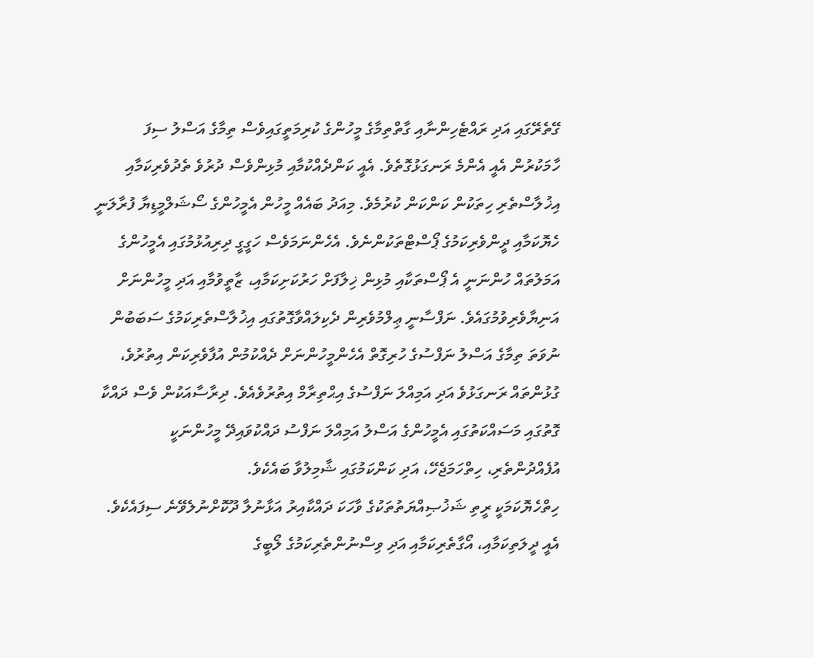ގޭތެރޭގައި އަދި ރައްޓެހިންނާއި ގާތްތިމާގެ މީހުންގެ ކުރިމަތީގައިވެސް ތިމާގެ އަސްލު ސިފަ ހާމަކުރުން އެއީ އެންމެ ރަނގަޅުގޮތެވެ. އެއީ ކަންދެއްކުމާއި މުޅިންވެސް ދުރުވެ ތެދުވެރިކަމާއި އިޚުލާސްތެރި ހިތަކުން ކަންކަން ކުރުމެވެ. މިއަދު ބައެއް މީހުން އެމީހުންގެ ސޯޝަލްމީޑިޔާ ފުރާލަނީ ހެޔޮކަމާއި ދީންވެރިކަމުގެ ޕޯސްޓްތަކުންނެވެ. އެހެންނަމަވެސް ހަގީގީ ދިރިއުޅުމުގައި އެމީހުންގެ އަމަލުތައް ހުންނަނީ އެ ޕޯސްތަކާއި މުޅިން ޚިލާފަށް ހަރުކަށިކަމާއި، ޒާތީވުމާއި އަދި މީހުންނަށް އަނިޔާވެރިވުމުގައެވެ. ނަފްސާނީ ޢިލްމުވެރިން ދެކިލައްވާގޮތުގައި އިޚުލާސްތެރިކަމުގެ ސަބަބުން ނުވަތަ ތިމާގެ އަސްލު ނަފްސުގެ ހުރިގޮތް އެހެންމީހުންނަށް ދެއްކުމުން އުފާވެރިކަން އިތުރުވެ، ގުޅުންތައް ރަނގަޅުވެ އަދި އަމިއްލަ ނަފްސުގެ އިޙްތިރާމް އިތުރުވެއެވެ. ދިރާސާއަކުން ވެސް ދައްކާ ގޮތުގައި މަސައްކަތުގައި އެމީހުންގެ އަސްލު އަމިއްލަ ނަފްސު ދައްކުވައިދޭ މީހުންނަކީ އުފެއްދުންތެރި، ހިތްހަމަޖެހޭ، އަދި ކަންކަމުގައި ޝާމިލުވާ ބައެކެވެ.
ހިތްހެޔޮކަމަކީ ރީތި ޝަޚުޞިއްޔަތުތަކުގެ ވާހަކަ ދައްކާއިރު އަޅާނުލާ ދޫކޮށްނުލެވޭނެ ސިފައެކެވެ. އެއީ ދީލަތިކަމާއި، އޯގާތެރިކަމާއި އަދި ވިސްނުންތެރިކަމުގެ ލޯބީގެ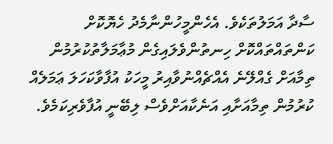ސާދާ އަމަލުތަކެވެ. އެހެންމީހުންނާމެދު ހެޔޮކޮށް ކަންތައްތައްކޮށް ހިނތުންވެލައިގެން މުޢާމަލާތުކުރުމުން ތިމާއަށް ގެއްލޭނެ އެއްޗެއްނުވާއިރު މީހަކު އުފާވާކަހަލަ ޢަމަލެއް ކުރުމުން ތިމާއަށާއި އަނެކާއަށްވެސް ލިބޭނީ އުފާވެރިކަމެވެ.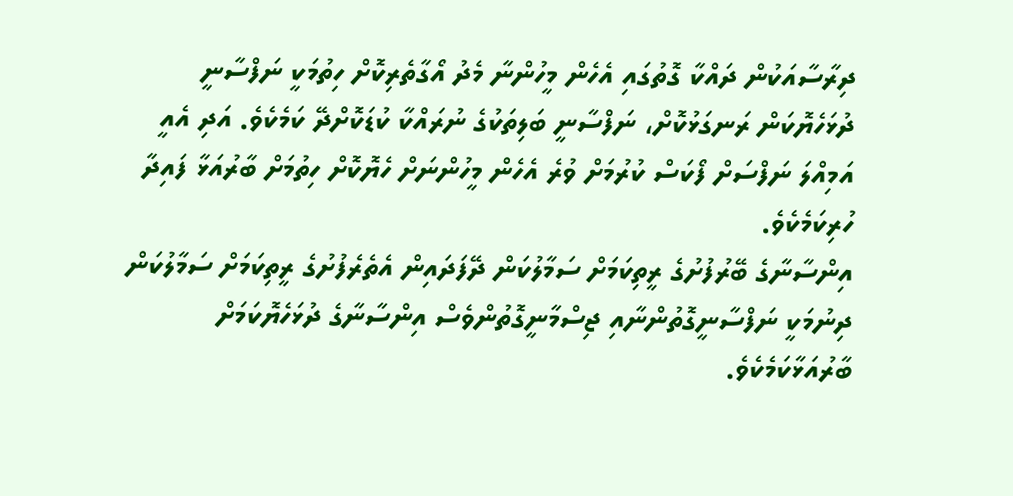ދިރާސާއަކުން ދައްކާ ގޮތުގައި އެހެން މީހުންނާ މެދު އޯގާތެރިކޮށް ހިތުމަކީ ނަފްސާނީ ދުޅަހެޔޮކަން ރަނގަޅުކޮށް، ނަފްސާނީ ބަލިތަކުގެ ނުރައްކާ ކުޑަކޮށްދޭ ކަމެކެވެ. އަދި އެއީ އަމިއްލަ ނަފްސަށް ފޯކަސް ކުރުމަށް ވުރެ އެހެން މީހުންނަށް ހެޔޮކޮށް ހިތުމަށް ބާރުއަޅާ ފައިދާ ހުރިކަމެކެވެ.
އިންސާނާގެ ބޭރުފުށުގެ ރީތިކަމަށް ސަމާލުކަން ދޭފަދައިން އެތެރެފުށުގެ ރީތިކަމަށް ސަމާލުކަން ދިނުމަކީ ނަފްސާނީގޮތުންނާއި ޖިސްމާނީގޮތުންވެސް އިންސާނާގެ ދުޅަހެޔޮކަމަށް ބާރުއަޅާކަމެކެވެ.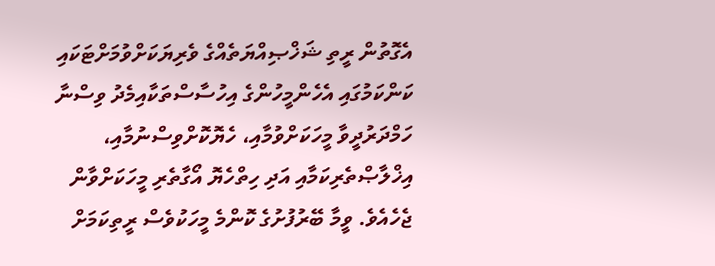އެގޮތުން ރީތި ޝަޚްޞިއްޔަތެއްގެ ވެރިޔަކަށްވުމަށްޓަކައި ކަންކަމުގައި އެހެންމީހުންގެ އިހުސާސްތަކާއިމެދު ވިސްނާ ހަމްދަރުދީވާ މީހަކަށްވުމާއި، ހެޔޮކޮށްވިސްނުމާއި، އިޚްލާޞްތެރިކަމާއި އަދި ހިތްހެޔޮ އޯގާތެރި މީހަކަށްވާން ޖެހެއެވެ. ވީމާ ބޭރުފުށުގެ ކޮންމެ މީހަކުވެސް ރީތިކަމަށް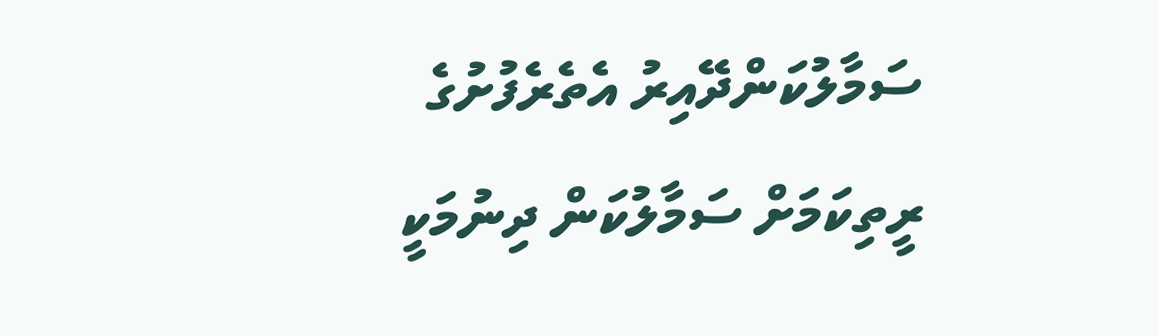ސަމާލުކަންދޭއިރު އެތެރެފުށުގެ ރީތިކަމަށް ސަމާލުކަން ދިނުމަކީ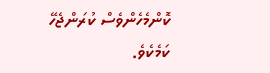ކޮންމެހެންވެސް ކުރަންޖެހޭ ކަމެކެވެ.